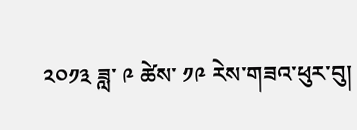༢༠༡༣ ཟླ་ ༩ ཚེས་ ༡༩ རེས་གཟའ་ཕུར་བུ།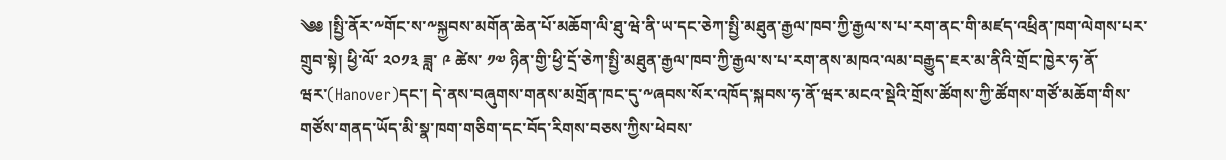༄༅ །སྤྱི་ནོར་༸གོང་ས་༸སྐྱབས་མགོན་ཆེན་པོ་མཆོག་ལི་ཐུ་ཝེ་ནི་ཡ་དང་ཅེཀ་སྤྱི་མཐུན་རྒྱལ་ཁབ་ཀྱི་རྒྱལ་ས་པ་རག་ནང་གི་མཛད་འཕྲིན་ཁག་ལེགས་པར་གྲུབ་སྟེ། ཕྱི་ལོ་ ༢༠༡༣ ཟླ་ ༩ ཚེས་ ༡༧ ཉིན་གྱི་ཕྱི་དྲོ་ཅེཀ་སྤྱི་མཐུན་རྒྱལ་ཁབ་ཀྱི་རྒྱལ་ས་པ་རག་ནས་མཁའ་ལམ་བརྒྱུད་ཇར་མ་ནིའི་གྲོང་ཁྱེར་ཧ་ནོ་ཝར་(Hanover)དང་། དེ་ནས་བཞུགས་གནས་མགྲོན་ཁང་དུ་༸ཞབས་སོར་འཁོད་སྐབས་ཧ་ནོ་ཝར་མངའ་སྡེའི་གྲོས་ཚོགས་ཀྱི་ཚོགས་གཙོ་མཆོག་གིས་གཙོས་གནད་ཡོད་མི་སྣ་ཁག་གཅིག་དང་བོད་རིགས་བཅས་ཀྱིས་ཕེབས་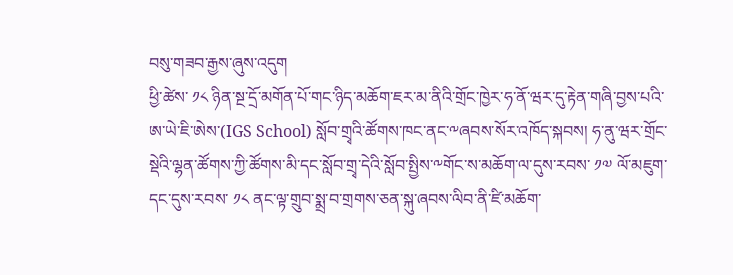བསུ་གཟབ་རྒྱས་ཞུས་འདུག
ཕྱི་ཚེས་ ༡༨ ཉིན་སྔ་དྲོ་མགོན་པོ་གང་ཉིད་མཆོག་ཇར་མ་ནིའི་གྲོང་ཁྱེར་ཧ་ནོ་ཝར་དུ་རྟེན་གཞི་བྱས་པའི་ཨ་ཡེ་ཇི་ཨེས་(IGS School) སློབ་གྲྭའི་ཚོགས་ཁང་ནང་༸ཞབས་སོར་འཁོད་སྐབས། ཧ་ནུ་ཝར་གྲོང་སྡེའི་ལྷན་ཚོགས་ཀྱི་ཚོགས་མི་དང་སློབ་གྲྭ་དེའི་སློབ་སྤྱིས་༸གོང་ས་མཆོག་ལ་དུས་རབས་ ༡༧ ལོ་མཇུག་དང་དུས་རབས་ ༡༨ ནང་ལྟ་གྲུབ་སྨྲ་བ་གྲགས་ཅན་སྐུ་ཞབས་ལིབ་ནི་ཛི་མཆོག་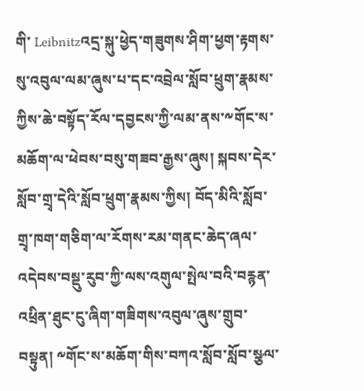གི་ Leibnitzའདྲ་སྐུ་ཕྱེད་གཟུགས་ཤིག་ཕྱག་རྟགས་སུ་འབུལ་ལམ་ཞུས་པ་དང་འབྲེལ་སློབ་ཕྲུག་རྣམས་ཀྱིས་ཆེ་བསྟོད་རོལ་དབྱངས་ཀྱི་ལམ་ནས་༸གོང་ས་མཆོག་ལ་ཕེབས་བསུ་གཟབ་རྒྱས་ཞུས། སྐབས་དེར་སློབ་གྲྭ་དེའི་སློབ་ཕྲུག་རྣམས་ཀྱིས། བོད་མིའི་སློབ་གྲྭ་ཁག་གཅིག་ལ་རོགས་རམ་གནང་ཆེད་ཞལ་འདེབས་བསྡུ་རུབ་ཀྱི་ལས་འགུལ་སྤེལ་བའི་བརྙན་འཕྲིན་ཐུང་ངུ་ཞིག་གཟིགས་འབུལ་ཞུས་གྲུབ་བསྟུན། ༸གོང་ས་མཆོག་གིས་བཀའ་སློབ་སློབ་སྩལ་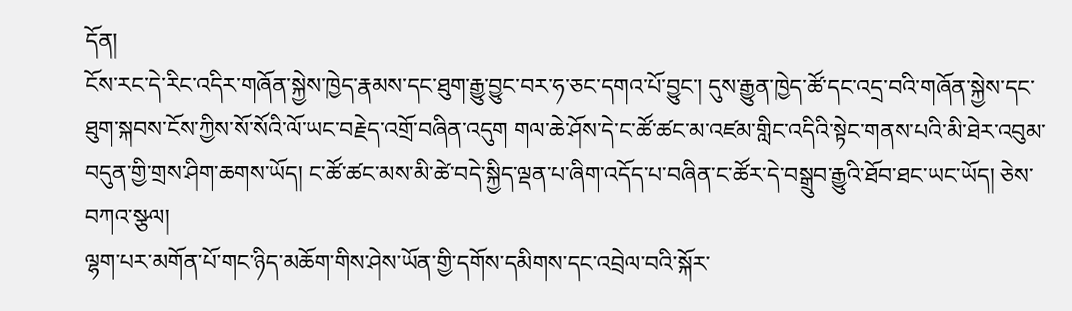དོན།
ངོས་རང་དེ་རིང་འདིར་གཞོན་སྐྱེས་ཁྱེད་རྣམས་དང་ཐུག་རྒྱུ་བྱུང་བར་ཧ་ཅང་དགའ་པོ་བྱུང་། དུས་རྒྱུན་ཁྱེད་ཚོ་དང་འདྲ་བའི་གཞོན་སྐྱེས་དང་ཐུག་སྐབས་ངོས་ཀྱིས་སོ་སོའི་ལོ་ཡང་བརྗེད་འགྲོ་བཞིན་འདུག གལ་ཆེ་ཤོས་དེ་ང་ཚོ་ཚང་མ་འཛམ་གླིང་འདིའི་སྟེང་གནས་པའི་མི་ཐེར་འབུམ་བདུན་གྱི་གྲས་ཤིག་ཆགས་ཡོད། ང་ཚོ་ཚང་མས་མི་ཚེ་བདེ་སྐྱིད་ལྡན་པ་ཞིག་འདོད་པ་བཞིན་ང་ཚོར་དེ་བསྒྲུབ་རྒྱུའི་ཐོབ་ཐང་ཡང་ཡོད། ཅེས་བཀའ་སྩལ།
ལྷག་པར་མགོན་པོ་གང་ཉིད་མཆོག་གིས་ཤེས་ཡོན་གྱི་དགོས་དམིགས་དང་འབྲེལ་བའི་སྐོར་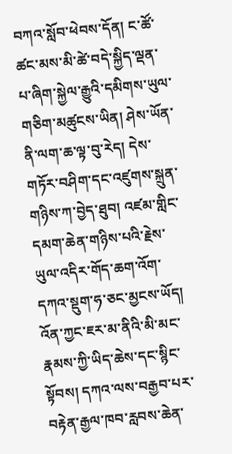བཀའ་སློབ་ཕེབས་དོན། ང་ཚོ་ཚང་མས་མི་ཚེ་བདེ་སྐྱིད་ལྡན་པ་ཞིག་སྐྱེལ་རྒྱུའི་དམིགས་ཡུལ་གཅིག་མཚུངས་ཡིན། ཤེས་ཡོན་ནི་ལག་ཆ་ལྟ་བུ་རེད། དེས་གཏོར་བཤིག་དང་འཛུགས་སྐྲུན་གཉིས་ཀ་བྱེད་ཐུབ། འཛམ་གླིང་དམག་ཆེན་གཉིས་པའི་རྗེས་ཡུལ་འདིར་གོད་ཆག་འོག་དཀའ་སྡུག་ཧ་ཅང་མྱངས་ཡོད། འོན་ཀྱང་ཇར་མ་ནིའི་མི་མང་རྣམས་ཀྱི་ཡིད་ཆེས་དང་སྙིང་སྟོབས། དཀའ་ལས་བརྒྱབ་པར་བརྟེན་རྒྱལ་ཁབ་རླབས་ཆེན་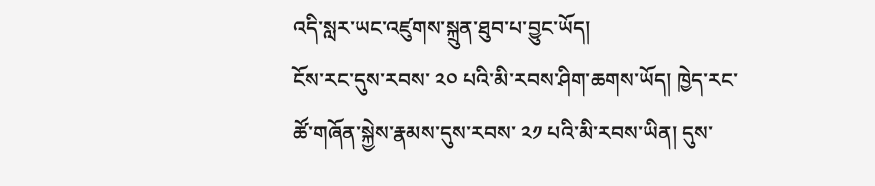འདི་སླར་ཡང་འཛུགས་སྐྲུན་ཐུབ་པ་བྱུང་ཡོད།
ངོས་རང་དུས་རབས་ ༢༠ པའི་མི་རབས་ཤིག་ཆགས་ཡོད། ཁྱེད་རང་ཚོ་གཞོན་སྐྱེས་རྣམས་དུས་རབས་ ༢༡ པའི་མི་རབས་ཡིན། དུས་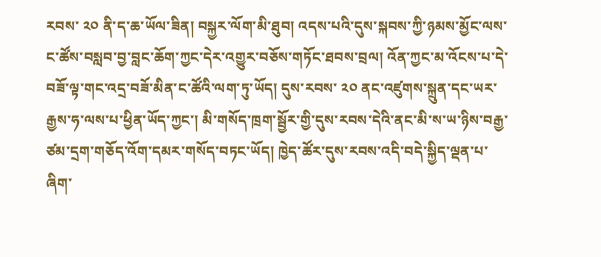རབས་ ༢༠ ནི་ད་ཆ་ཡོལ་ཟིན། བསྐྱར་ལོག་མི་ཐུབ། འདས་པའི་དུས་སྐབས་ཀྱི་ཉམས་མྱོང་ལས་ང་ཚོས་བསླབ་བྱ་བླང་ཆོག་ཀྱང་དེར་འགྱུར་བཅོས་གཏོང་ཐབས་བྲལ། འོན་ཀྱང་མ་འོངས་པ་དེ་བཟོ་ལྟ་གང་འདྲ་བཟོ་མིན་ང་ཚོའི་ལག་ཏུ་ཡོད། དུས་རབས་ ༢༠ ནང་འཛུགས་སྐྲུན་དང་ཡར་རྒྱས་ཧ་ལས་པ་ཕྱིན་ཡོད་ཀྱང་། མི་གསོད་ཁྲག་སྦྱོར་གྱི་དུས་རབས་དེའི་ནང་མི་ས་ཡ་ཉིས་བརྒྱ་ཙམ་དྲག་གཅོད་འོག་དམར་གསོད་བཏང་ཡོད། ཁྱེད་ཚོར་དུས་རབས་འདི་བདེ་སྐྱིད་ལྡན་པ་ཞིག་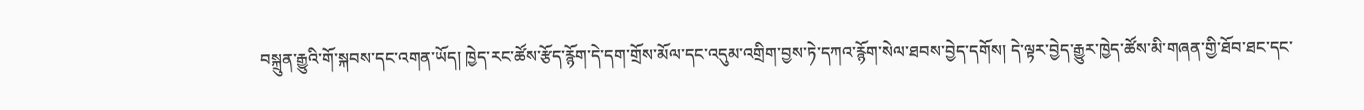བསྐྲུན་རྒྱུའི་གོ་སྐབས་དང་འགན་ཡོད། ཁྱེད་རང་ཚོས་རྩོད་རྙོག་དེ་དག་གྲོས་མོལ་དང་འདུམ་འགྲིག་བྱས་ཏེ་དཀའ་རྙོག་སེལ་ཐབས་བྱེད་དགོས། དེ་ལྟར་བྱེད་རྒྱུར་ཁྱེད་ཚོས་མི་གཞན་གྱི་ཐོབ་ཐང་དང་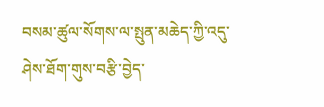བསམ་ཚུལ་སོགས་ལ་སྤུན་མཆེད་ཀྱི་འདུ་ཤེས་ཐོག་གུས་བརྩི་བྱེད་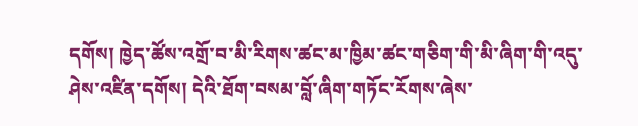དགོས། ཁྱེད་ཚོས་འགྲོ་བ་མི་རིགས་ཚང་མ་ཁྱིམ་ཚང་གཅིག་གི་མི་ཞིག་གི་འདུ་ཤེས་འཛིན་དགོས། དེའི་ཐོག་བསམ་བློ་ཞིག་གཏོང་རོགས་ཞེས་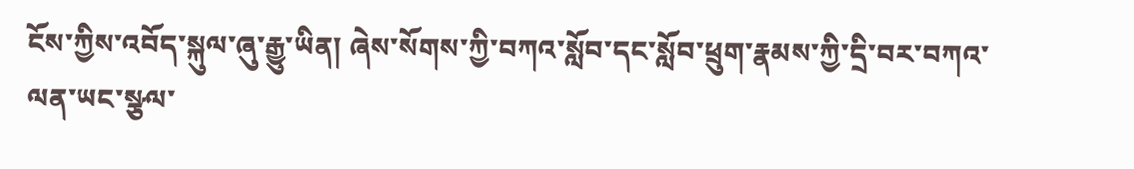ངོས་ཀྱིས་འབོད་སྐུལ་ཞུ་རྒྱུ་ཡིན། ཞེས་སོགས་ཀྱི་བཀའ་སློབ་དང་སློབ་ཕྲུག་རྣམས་ཀྱི་དྲི་བར་བཀའ་ལན་ཡང་སྩལ་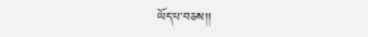ཡོད་པ་བཅས།།